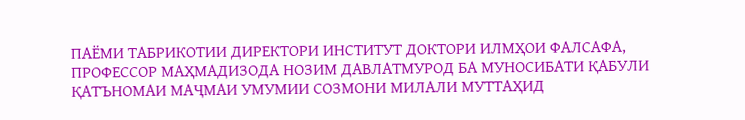ПАЁМИ ТАБРИКОТИИ ДИРЕКТОРИ ИНСТИТУТ ДОКТОРИ ИЛМҲОИ ФАЛСАФА, ПРОФЕССОР МАҲМАДИЗОДА НОЗИМ ДАВЛАТМУРОД БА МУНОСИБАТИ ҚАБУЛИ ҚАТЪНОМАИ МАҶМАИ УМУМИИ СОЗМОНИ МИЛАЛИ МУТТАҲИД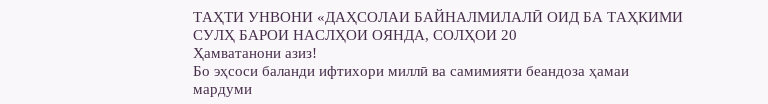ТАҲТИ УНВОНИ «ДАҲСОЛАИ БАЙНАЛМИЛАЛӢ ОИД БА ТАҲКИМИ СУЛҲ БАРОИ НАСЛҲОИ ОЯНДА, СОЛҲОИ 20
Ҳамватанони азиз!
Бо эҳсоси баланди ифтихори миллӣ ва самимияти беандоза ҳамаи мардуми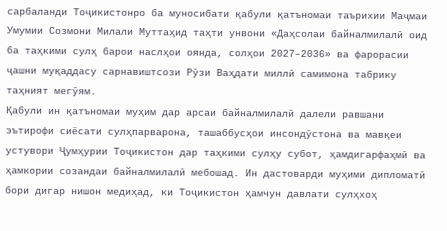сарбаланди Тоҷикистонро ба муносибати қабули қатъномаи таърихии Маҷмаи Умумии Созмони Милали Муттаҳид таҳти унвони «Даҳсолаи байналмилалӣ оид ба таҳкими сулҳ барои наслҳои оянда, солҳои 2027–2036» ва фарорасии ҷашни муқаддасу сарнавиштсози Рӯзи Ваҳдати миллӣ самимона табрику таҳният мегӯям.
Қабули ин қатъномаи муҳим дар арсаи байналмилалӣ далели равшани эътирофи сиёсати сулҳпарварона, ташаббусҳои инсондӯстона ва мавқеи устувори Ҷумҳурии Тоҷикистон дар таҳкими сулҳу субот, ҳамдигарфаҳмӣ ва ҳамкории созандаи байналмилалӣ мебошад. Ин дастоварди муҳими дипломатӣ бори дигар нишон медиҳад, ки Тоҷикистон ҳамчун давлати сулҳхоҳ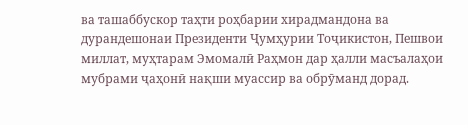ва ташаббускор таҳти роҳбарии хирадмандона ва дурандешонаи Президенти Ҷумҳурии Тоҷикистон, Пешвои миллат, муҳтарам Эмомалӣ Раҳмон дар ҳалли масъалаҳои мубрами ҷаҳонӣ нақши муассир ва обрӯманд дорад.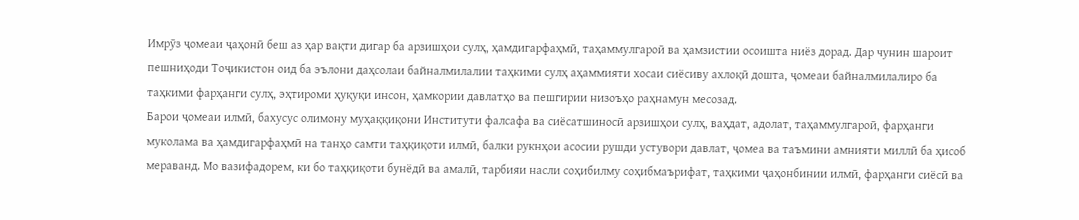Имрӯз ҷомеаи ҷаҳонӣ беш аз ҳар вақти дигар ба арзишҳои сулҳ, ҳамдигарфаҳмӣ, таҳаммулгароӣ ва ҳамзистии осоишта ниёз дорад. Дар чунин шароит пешниҳоди Тоҷикистон оид ба эълони даҳсолаи байналмилалии таҳкими сулҳ аҳаммияти хосаи сиёсиву ахлоқӣ дошта, ҷомеаи байналмилалиро ба таҳкими фарҳанги сулҳ, эҳтироми ҳуқуқи инсон, ҳамкории давлатҳо ва пешгирии низоъҳо раҳнамун месозад.
Барои ҷомеаи илмӣ, бахусус олимону муҳаққиқони Институти фалсафа ва сиёсатшиносӣ арзишҳои сулҳ, ваҳдат, адолат, таҳаммулгароӣ, фарҳанги муколама ва ҳамдигарфаҳмӣ на танҳо самти таҳқиқоти илмӣ, балки рукнҳои асосии рушди устувори давлат, ҷомеа ва таъмини амнияти миллӣ ба ҳисоб мераванд. Мо вазифадорем, ки бо таҳқиқоти бунёдӣ ва амалӣ, тарбияи насли соҳибилму соҳибмаърифат, таҳкими ҷаҳонбинии илмӣ, фарҳанги сиёсӣ ва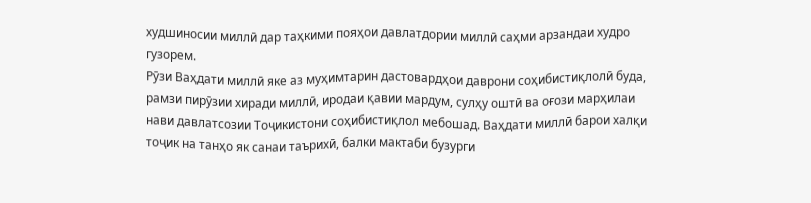худшиносии миллӣ дар таҳкими пояҳои давлатдории миллӣ саҳми арзандаи худро гузорем.
Рӯзи Ваҳдати миллӣ яке аз муҳимтарин дастовардҳои даврони соҳибистиқлолӣ буда, рамзи пирӯзии хиради миллӣ, иродаи қавии мардум, сулҳу оштӣ ва оғози марҳилаи нави давлатсозии Тоҷикистони соҳибистиқлол мебошад. Ваҳдати миллӣ барои халқи тоҷик на танҳо як санаи таърихӣ, балки мактаби бузурги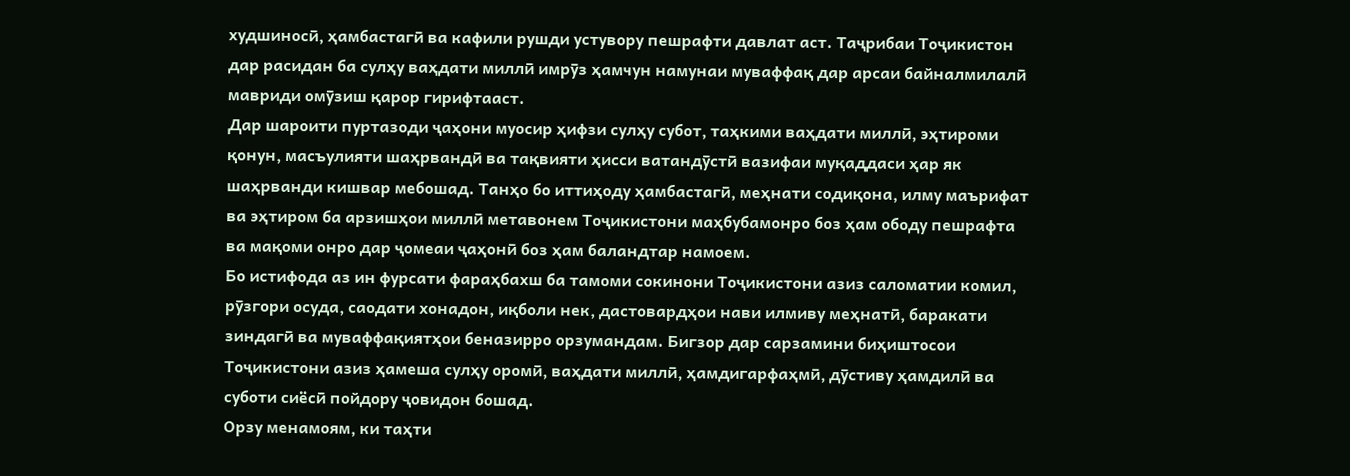худшиносӣ, ҳамбастагӣ ва кафили рушди устувору пешрафти давлат аст. Таҷрибаи Тоҷикистон дар расидан ба сулҳу ваҳдати миллӣ имрӯз ҳамчун намунаи муваффақ дар арсаи байналмилалӣ мавриди омӯзиш қарор гирифтааст.
Дар шароити пуртазоди ҷаҳони муосир ҳифзи сулҳу субот, таҳкими ваҳдати миллӣ, эҳтироми қонун, масъулияти шаҳрвандӣ ва тақвияти ҳисси ватандӯстӣ вазифаи муқаддаси ҳар як шаҳрванди кишвар мебошад. Танҳо бо иттиҳоду ҳамбастагӣ, меҳнати содиқона, илму маърифат ва эҳтиром ба арзишҳои миллӣ метавонем Тоҷикистони маҳбубамонро боз ҳам ободу пешрафта ва мақоми онро дар ҷомеаи ҷаҳонӣ боз ҳам баландтар намоем.
Бо истифода аз ин фурсати фараҳбахш ба тамоми сокинони Тоҷикистони азиз саломатии комил, рӯзгори осуда, саодати хонадон, иқболи нек, дастовардҳои нави илмиву меҳнатӣ, баракати зиндагӣ ва муваффақиятҳои беназирро орзумандам. Бигзор дар сарзамини биҳиштосои Тоҷикистони азиз ҳамеша сулҳу оромӣ, ваҳдати миллӣ, ҳамдигарфаҳмӣ, дӯстиву ҳамдилӣ ва суботи сиёсӣ пойдору ҷовидон бошад.
Орзу менамоям, ки таҳти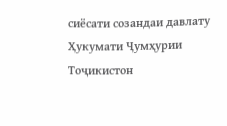сиёсати созандаи давлату Ҳукумати Ҷумҳурии Тоҷикистон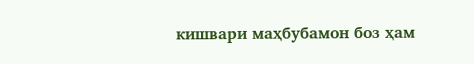кишвари маҳбубамон боз ҳам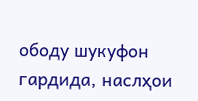ободу шукуфон гардида, наслҳои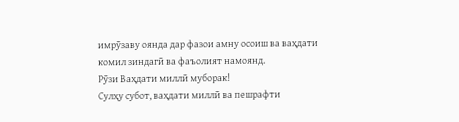имрӯзаву оянда дар фазои амну осоиш ва ваҳдати комил зиндагӣ ва фаъолият намоянд.
Рӯзи Ваҳдати миллӣ муборак!
Сулҳу субот, ваҳдати миллӣ ва пешрафти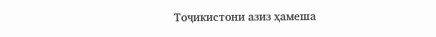Тоҷикистони азиз ҳамеша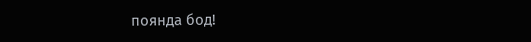поянда бод!